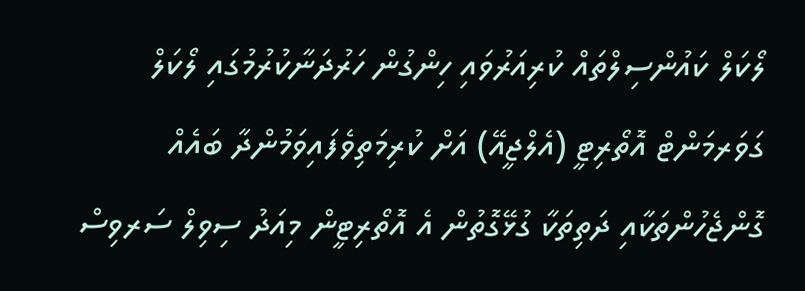ލޯކަލް ކައުންސިލްތައް ކުރިއަރުވައި ހިންގުން ހަރުދަނާކުރުމުގައި ލޯކަލް ގަވަރމަންޓް އޮތޯރިޓީ (އެލްޖީއޭ) އަށް ކުރިމަތިވެފައިވަމުންދާ ބައެއް ގޮންޖެހުންތަކާއި ދަތިތަކާ ގުޅޭގޮތުން އެ އޮތޯރިޓީން މިއަދު ސިވިލް ސަރވިސް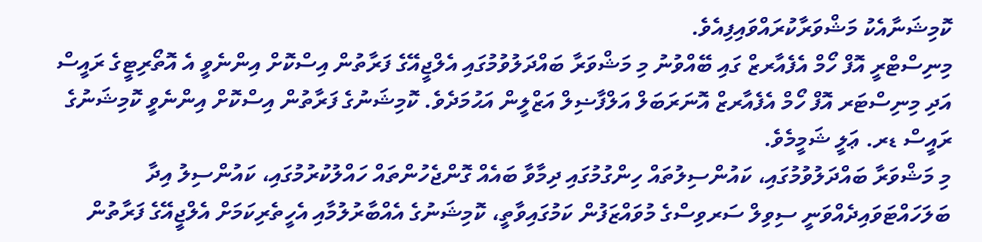ކޮމިޝަނާއެކު މަޝްވަރާކުރައްވައިފިއެވެ.
މިނިސްޓްރީ އޮފް ހޯމް އެފެއާރޒް ގައި ބޭއްވުނު މި މަޝްވަރާ ބައްދަލުވުމުގައި އެލްޖީއޭގެ ފަރާތުން އިސްކޮށް އިންނެވީ އެ އޮތޯރިޓީގެ ރައީސް އަދި މިނިސްޓަރ އޮފް ހޯމް އެފެއާރޒް އޮނަރަބަލް އަލްފާޟިލް އަޒްލީން އަޙުމަދެވެ. ކޮމިޝަނުގެ ފަރާތުން އިސްކޮށް އިންނެވީ ކޮމިޝަނުގެ ރައީސް ޑރ. ޢަލީ ޝަމީމެވެ.
މި މަޝްވަރާ ބައްދަލުވުމުގައި، ކައުންސިލުތައް ހިންގުމުގައި ދިމާވާ ބައެއް ގޮންޖެހުންތައް ހައްލުކުރުމުގައި، ކައުންސިލު އިދާ ބަލަހައްޓަވައިދެއްވަނީ ސިވިލް ސަރވިސްގެ މުވައްޒަފުން ކަމުގައިވާތީ، ކޮމިޝަނުގެ އެއްބާރުލުމާއި އެހީތެރިކަމަށް އެލްޖީއޭގެ ފަރާތުން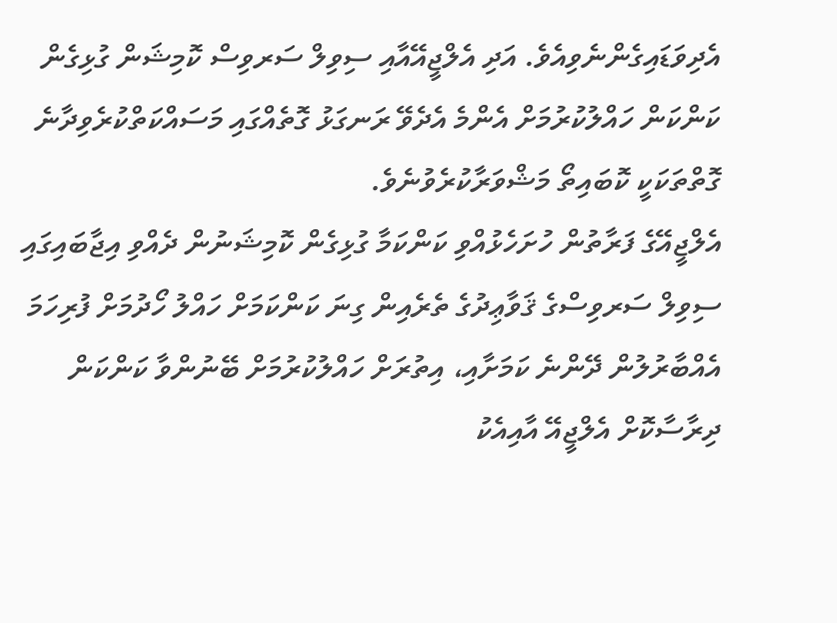އެދިވަޑައިގެންނެވިއެވެ. އަދި އެލްޖީއޭއާއި ސިވިލް ސަރވިސް ކޮމިޝަން ގުޅިގެން ކަންކަން ހައްލުކުރުމަށް އެންމެ އެދެވޭ ރަނގަޅު ގޮތެއްގައި މަސައްކަތްކުރެވިދާނެ ގޮތްތަކަކީ ކޮބައިތޯ މަޝްވަރާކުރެވުނެވެ.
އެލްޖީއޭގެ ފަރާތުން ހުށަހެޅުއްވި ކަންކަމާ ގުޅިގެން ކޮމިޝަނުން ދެއްވި އިޖާބައިގައި ސިވިލް ސަރވިސްގެ ޤަވާޢިދުގެ ތެރެއިން ގިނަ ކަންކަމަށް ހައްލު ހޯދުމަށް ފުރިހަމަ އެއްބާރުލުން ދޭންނެ ކަމަށާއި، އިތުރަށް ހައްލުކުރުމަށް ބޭނުންވާ ކަންކަން ދިރާސާކޮށް އެލްޖީއޭ އާއިއެކު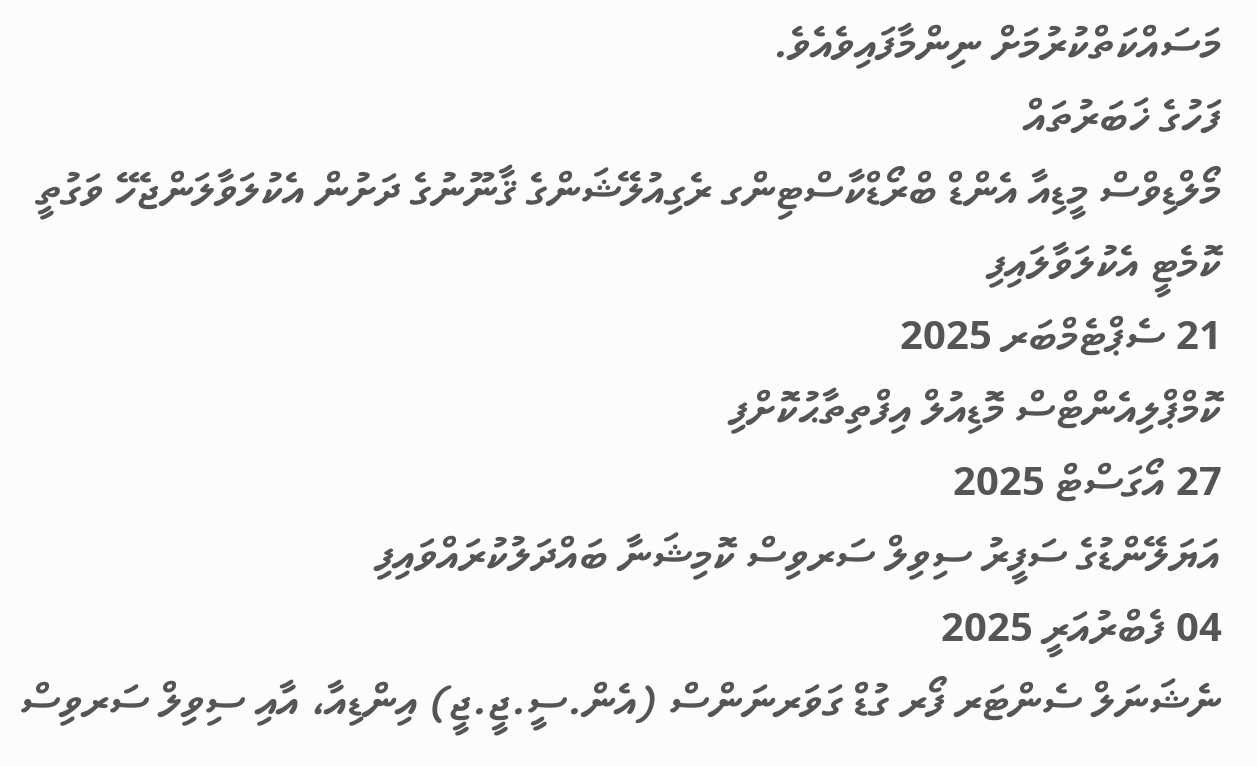މަސައްކަތްކުރުމަށް ނިންމާފައިވެއެވެ.
ފަހުގެ ޚަބަރުތައް
މޯލްޑިވްސް މީޑިއާ އެންޑް ބްރޯޑްކާސްޓިންގ ރެގިއުލޭޝަންގެ ޤާނޫނުގެ ދަށުން އެކުލަވާލަންޖެހޭ ވަގުތީ ކޮމެޓީ އެކުލަވާލައިފި
21 ސެޕްޓެމްބަރ 2025
ކޮމްޕްލިއެންޓްސް މޮޑިއުލް އިފްތިތާޙުކޮށްފި
27 އޯގަސްޓް 2025
އަޔަލޭންޑުގެ ސަފީރު ސިވިލް ސަރވިސް ކޮމިޝަނާ ބައްދަލުކުރައްވައިފި
04 ފެބްރުއަރީ 2025
ނެޝަނަލް ސެންޓަރ ފޯރ ގުޑް ގަވަރނަންސް (އެން.ސީ.ޖީ.ޖީ) އިންޑިއާ، އާއި ސިވިލް ސަރވިސް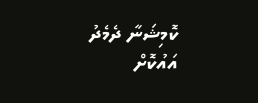ކޮމިޝަނާ ދެމެދު އައުކޮށް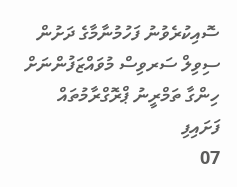ސޮއިކުރެވުނު ފަހުމުނާމާގެ ދަށުން ސިވިލް ސަރވިސް މުވައްޒަފުންނަށް ހިންގާ ތަމްރީނު ޕްރޮގްރާމުތައް ފަށައިފި
07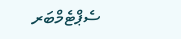ސެޕްޓެމްބަރ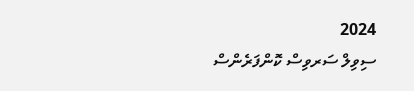2024
ސިވިލް ސަރވިސް ކޮންފަރެންސް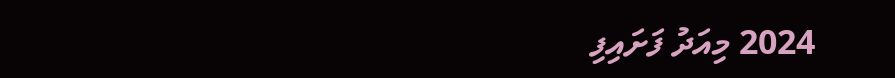2024 މިއަދު ފަށައިފި